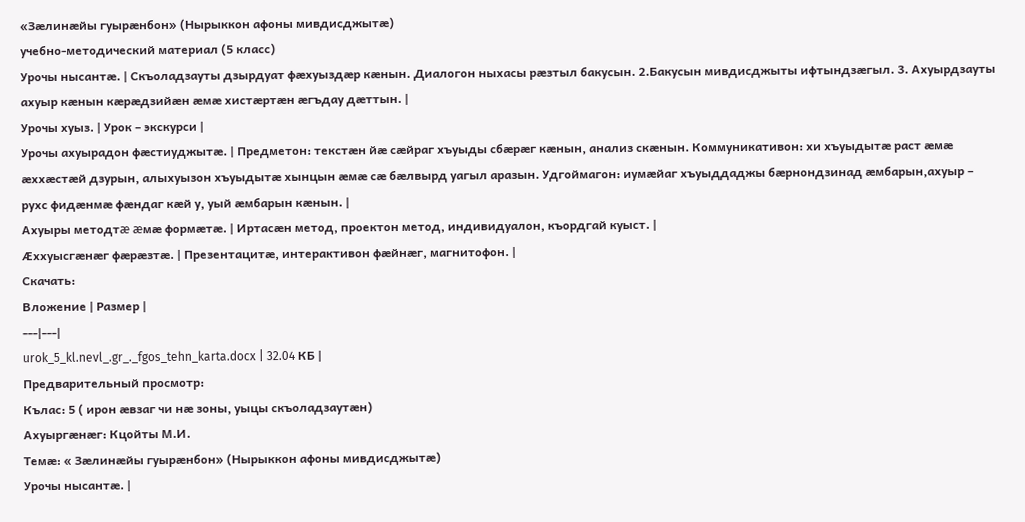«Зæлинæйы гуырæнбон» (Нырыккон афоны мивдисджытæ)
учебно-методический материал (5 класс)
Урочы нысантæ. | Скъоладзауты дзырдуат фæхуыздæр кæнын. Диалогон ныхасы рæзтыл бакусын. 2.Бакусын мивдисджыты ифтындзæгыл. 3. Ахуырдзауты ахуыр кæнын кæрæдзийæн æмæ хистæртæн æгъдау дæттын. |
Урочы хуыз. | Урок – экскурси |
Урочы ахуырадон фæстиуджытæ. | Предметон: текстæн йæ сæйраг хъуыды сбæрæг кæнын, анализ скæнын. Коммуникативон: хи хъуыдытæ раст æмæ æххæстæй дзурын, алыхуызон хъуыдытæ хынцын æмæ сæ бæлвырд уагыл аразын. Удгоймагон: иумæйаг хъуыддаджы бæрнондзинад æмбарын,ахуыр – рухс фидæнмæ фæндаг кæй у, уый æмбарын кæнын. |
Ахуыры методтæ æмæ формæтæ. | Иртасæн метод, проектон метод, индивидуалон, къордгай куыст. |
Æххуысгæнæг фæрæзтæ. | Презентацитæ, интерактивон фæйнæг, магнитофон. |
Скачать:
Вложение | Размер |
---|---|
urok_5_kl.nevl_.gr_._fgos_tehn_karta.docx | 32.04 КБ |
Предварительный просмотр:
Кълас: 5 ( ирон æвзаг чи нæ зоны, уыцы скъоладзаутæн)
Ахуыргæнæг: Кцойты М.И.
Темæ: « Зæлинæйы гуырæнбон» (Нырыккон афоны мивдисджытæ)
Урочы нысантæ. |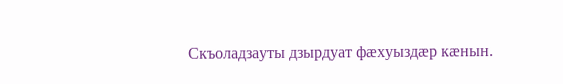Скъоладзауты дзырдуат фæхуыздæр кæнын.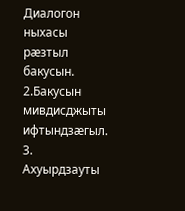Диалогон ныхасы рæзтыл бакусын. 2.Бакусын мивдисджыты ифтындзæгыл. 3. Ахуырдзауты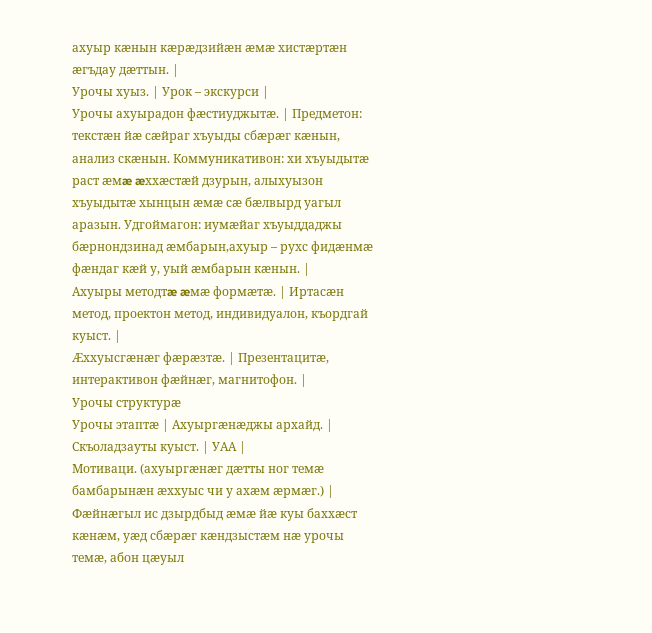ахуыр кæнын кæрæдзийæн æмæ хистæртæн æгъдау дæттын. |
Урочы хуыз. | Урок – экскурси |
Урочы ахуырадон фæстиуджытæ. | Предметон: текстæн йæ сæйраг хъуыды сбæрæг кæнын, анализ скæнын. Коммуникативон: хи хъуыдытæ раст æмæ æххæстæй дзурын, алыхуызон хъуыдытæ хынцын æмæ сæ бæлвырд уагыл аразын. Удгоймагон: иумæйаг хъуыддаджы бæрнондзинад æмбарын,ахуыр – рухс фидæнмæ фæндаг кæй у, уый æмбарын кæнын. |
Ахуыры методтæ æмæ формæтæ. | Иртасæн метод, проектон метод, индивидуалон, къордгай куыст. |
Æххуысгæнæг фæрæзтæ. | Презентацитæ, интерактивон фæйнæг, магнитофон. |
Урочы структурæ
Урочы этаптæ | Ахуыргæнæджы архайд. | Скъоладзауты куыст. | УАА |
Мотиваци. (ахуыргæнæг дæтты ног темæ бамбарынæн æххуыс чи у ахæм æрмæг.) | Фæйнæгыл ис дзырдбыд æмæ йæ куы баххæст кæнæм, уæд сбæрæг кæндзыстæм нæ урочы темæ, абон цæуыл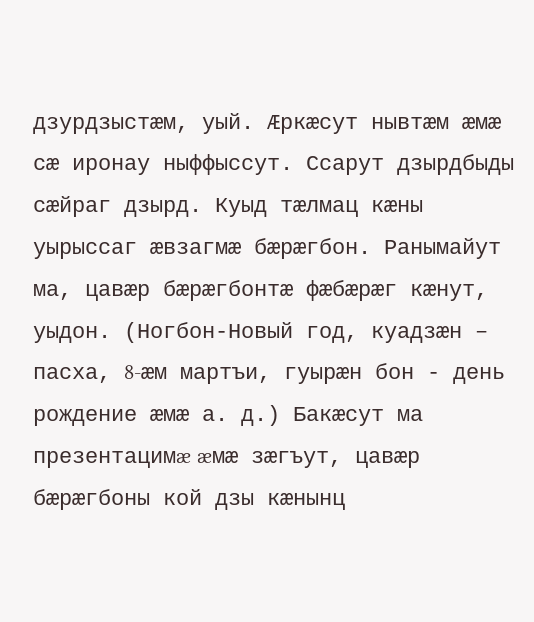дзурдзыстæм, уый. Æркæсут нывтæм æмæ сæ иронау ныффыссут. Ссарут дзырдбыды сæйраг дзырд. Куыд тæлмац кæны уырыссаг æвзагмæ бæрæгбон. Ранымайут ма, цавæр бæрæгбонтæ фæбæрæг кæнут, уыдон. (Ногбон-Новый год, куадзæн – пасха, 8-æм мартъи, гуырæн бон - день рождение æмæ а. д.) Бакæсут ма презентацимæ æмæ зæгъут, цавæр бæрæгбоны кой дзы кæнынц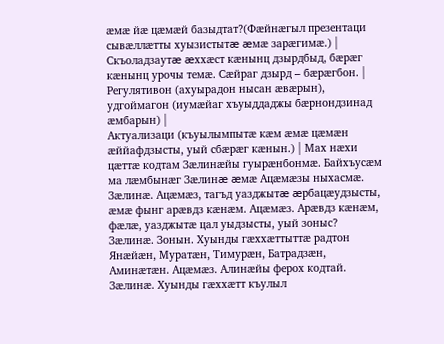æмæ йæ цæмæй базыдтат?(Фæйнæгыл презентаци сывæллæтты хуызистытæ æмæ зарæгимæ.) | Скъоладзаутæ æххæст кæнынц дзырдбыд, бæрæг кæнынц урочы темæ. Сæйраг дзырд – бæрæгбон. | Регулятивон (ахуырадон нысан æвæрын), удгоймагон (иумæйаг хъуыддаджы бæрнондзинад æмбарын) |
Актуализаци (къуылымпытæ кæм æмæ цæмæн æййафдзысты, уый сбæрæг кæнын.) | Мах нæхи цæттæ кодтам Зæлинæйы гуырæнбонмæ. Байхъусæм ма лæмбынæг Зæлинæ æмæ Ацæмæзы ныхасмæ. Зæлинæ. Ацæмæз, тагъд уазджытæ æрбацæудзысты, æмæ фынг арæвдз кæнæм. Ацæмæз. Арæвдз кæнæм, фæлæ, уазджытæ цал уыдзысты, уый зоныс? Зæлинæ. Зонын. Хуынды гæххæттыттæ радтон Янæйæн, Муратæн, Тимурæн, Батрадзæн, Аминæтæн. Ацæмæз. Алинæйы ферох кодтай. Зæлинæ. Хуынды гæххæтт къулыл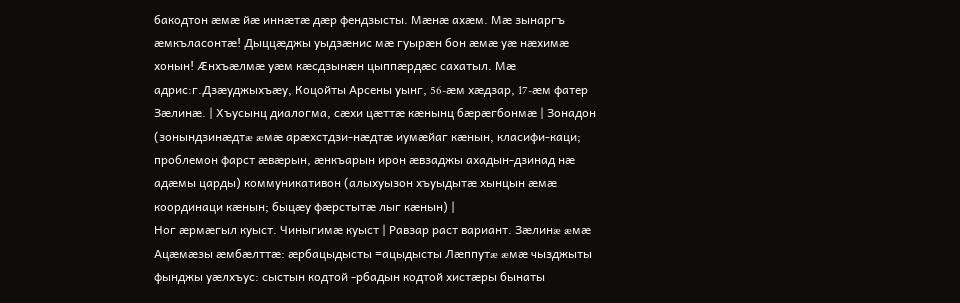бакодтон æмæ йæ иннæтæ дæр фендзысты. Мæнæ ахæм. Мæ зынаргъ æмкъласонтæ! Дыццæджы уыдзæнис мæ гуырæн бон æмæ уæ нæхимæ хонын! Æнхъæлмæ уæм кæсдзынæн цыппæрдæс сахатыл. Мæ адрис:г.Дзæуджыхъæу, Коцойты Арсены уынг, 56-æм хæдзар, 17-æм фатер Зæлинæ. | Хъусынц диалогма, сæхи цæттæ кæнынц бæрæгбонмæ | Зонадон (зонындзинæдтæ æмæ арæхстдзи-нæдтæ иумæйаг кæнын, класифи-каци; проблемон фарст æвæрын, æнкъарын ирон æвзаджы ахадын-дзинад нæ адæмы царды) коммуникативон (алыхуызон хъуыдытæ хынцын æмæ координаци кæнын; быцæу фæрстытæ лыг кæнын) |
Ног æрмæгыл куыст. Чиныгимæ куыст | Равзар раст вариант. Зæлинæ æмæ Ацæмæзы æмбæлттæ: æрбацыдысты =ацыдысты Лæппутæ æмæ чызджыты фынджы уæлхъус: сыстын кодтой -рбадын кодтой хистæры бынаты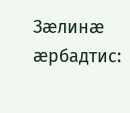Зæлинæ æрбадтис: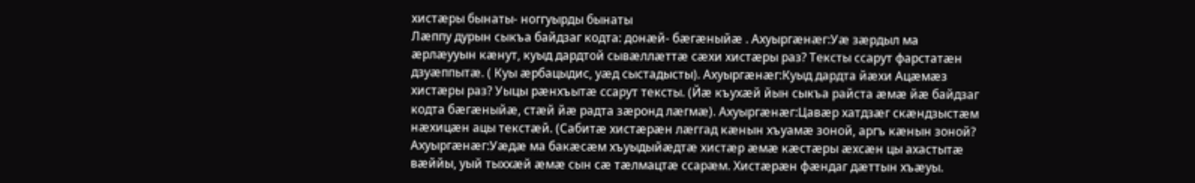хистæры бынаты- ноггуырды бынаты
Лæппу дурын сыкъа байдзаг кодта: донæй- бæгæныйæ . Ахуыргæнæг:Уæ зæрдыл ма æрлæууын кæнут, куыд дардтой сывæллæттæ сæхи хистæры раз? Тексты ссарут фарстатæн дзуæппытæ. ( Куы æрбацыдис, уæд сыстадысты). Ахуыргæнæг:Куыд дардта йæхи Ацæмæз хистæры раз? Уыцы рæнхъытæ ссарут тексты. (Йæ къухæй йын сыкъа райста æмæ йæ байдзаг кодта бæгæныйæ, стæй йæ радта зæронд лæгмæ). Ахуыргæнæг:Цавæр хатдзæг скæндзыстæм нæхицæн ацы текстæй. (Сабитæ хистæрæн лæггад кæнын хъуамæ зоной, аргъ кæнын зоной? Ахуыргæнæг:Уæдæ ма бакæсæм хъуыдыйæдтæ хистæр æмæ кæстæры æхсæн цы ахастытæ вæййы, уый тыххæй æмæ сын сæ тæлмацтæ ссарæм. Хистæрæн фæндаг дæттын хъæуы.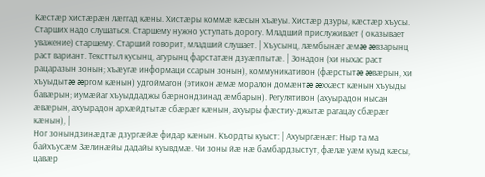Кæстæр хистæрæн лæггад кæны. Хистæры коммæ кæсын хъæуы. Хистæр дзуры, кæстæр хъусы. Старших надо слушаться. Старшему нужно уступать дорогу. Младший прислуживает ( оказывает уважение) старшему. Старший говорит, младший слушает. | Хъусынц, лæмбынæг æмæ æвзарынц раст вариант. Тексттыл кусынц, агурынц фарстатæн дзуæппытæ. | Зонадон (хи ныхас раст рацаразын зонын; хъæугæ информаци ссарын зонын), коммуникативон (фæрстытæ æвæрын, хи хъуыдытæ æргом кæнын) удгоймагон (этикон æмæ моралон домæнтæ æххæст кæнын хъуыды бавæрын; иумæйаг хъуыддаджы бæрнондзинад æмбарын). Регулятивон (ахуырадон нысан æвæрын, ахуырадон архæйдтытæ сбæрæг кæнын, ахуыры фæстиу-джытæ рагацау сбæрæг кæнын), |
Ног зонындзинæдтæ дзургæйæ фидар кæнын. Къордты куыст: | Ахуыргæнæг: Ныр та ма байхъусæм Зæлинæйы дадайы куывдмæ. Чи зоны йæ нæ бамбардзыстут, фæлæ уæм куыд кæсы, цавæр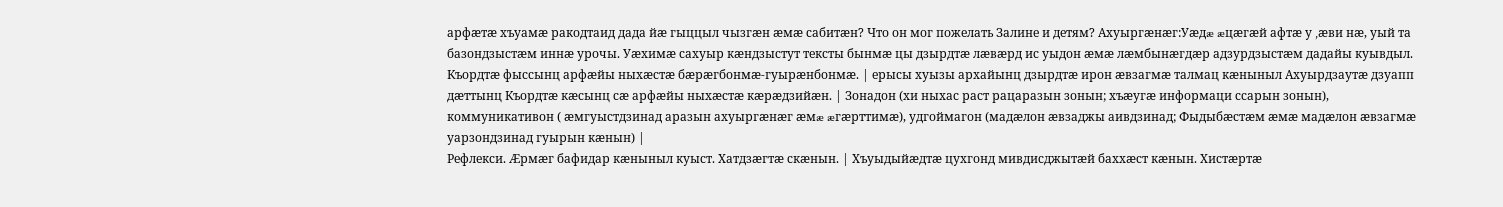арфæтæ хъуамæ ракодтаид дада йæ гыццыл чызгæн æмæ сабитæн? Что он мог пожелать Залине и детям? Ахуыргæнæг:Уæдæ æцæгæй афтæ у ,æви нæ, уый та базондзыстæм иннæ урочы. Уæхимæ сахуыр кæндзыстут тексты бынмæ цы дзырдтæ лæвæрд ис уыдон æмæ лæмбынæгдæр адзурдзыстæм дадайы куывдыл. Къордтæ фыссынц арфæйы ныхæстæ бæрæгбонмæ-гуырæнбонмæ. | ерысы хуызы архайынц дзырдтæ ирон æвзагмæ талмац кæныныл Ахуырдзаутæ дзуапп дæттынц Къордтæ кæсынц сæ арфæйы ныхæстæ кæрæдзийæн. | Зонадон (хи ныхас раст рацаразын зонын; хъæугæ информаци ссарын зонын), коммуникативон ( æмгуыстдзинад аразын ахуыргæнæг æмæ æгæрттимæ), удгоймагон (мадæлон æвзаджы аивдзинад; Фыдыбæстæм æмæ мадæлон æвзагмæ уарзондзинад гуырын кæнын) |
Рефлекси. Æрмæг бафидар кæныныл куыст. Хатдзæгтæ скæнын. | Хъуыдыйæдтæ цухгонд мивдисджытæй баххæст кæнын. Хистæртæ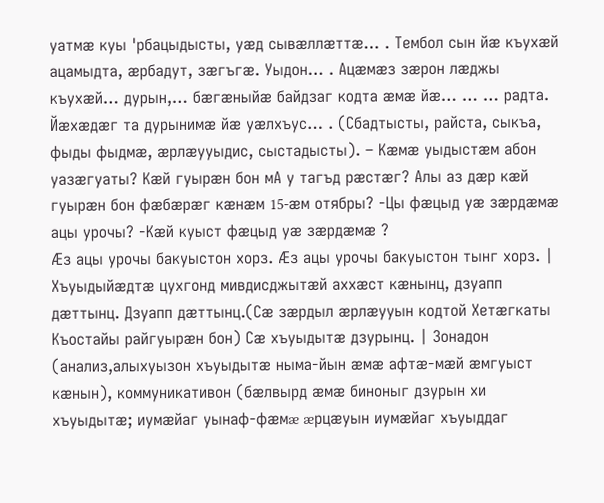уатмæ куы 'рбацыдысты, уæд сывæллæттæ… . Тембол сын йæ къухæй ацамыдта, æрбадут, зæгъгæ. Уыдон… . Ацæмæз зæрон лæджы къухæй… дурын,… бæгæныйæ байдзаг кодта æмæ йæ… … … радта. Йæхæдæг та дурынимæ йæ уæлхъус… . (Сбадтысты, райста, сыкъа, фыды фыдмæ, æрлæууыдис, сыстадысты). – Кæмæ уыдыстæм абон уазæгуаты? Кæй гуырæн бон мА у тагъд рæстæг? Алы аз дæр кæй гуырæн бон фæбæрæг кæнæм 15-æм отябры? -Цы фæцыд уæ зæрдæмæ ацы урочы? -Кæй куыст фæцыд уæ зæрдæмæ ?
Æз ацы урочы бакуыстон хорз. Æз ацы урочы бакуыстон тынг хорз. | Хъуыдыйæдтæ цухгонд мивдисджытæй аххæст кæнынц, дзуапп дæттынц. Дзуапп дæттынц.(Сæ зæрдыл æрлæууын кодтой Хетæгкаты Къостайы райгуырæн бон) Сæ хъуыдытæ дзурынц. | Зонадон (анализ,алыхуызон хъуыдытæ ныма-йын æмæ афтæ-мæй æмгуыст кæнын), коммуникативон (бæлвырд æмæ биноныг дзурын хи хъуыдытæ; иумæйаг уынаф-фæмæ æрцæуын иумæйаг хъуыддаг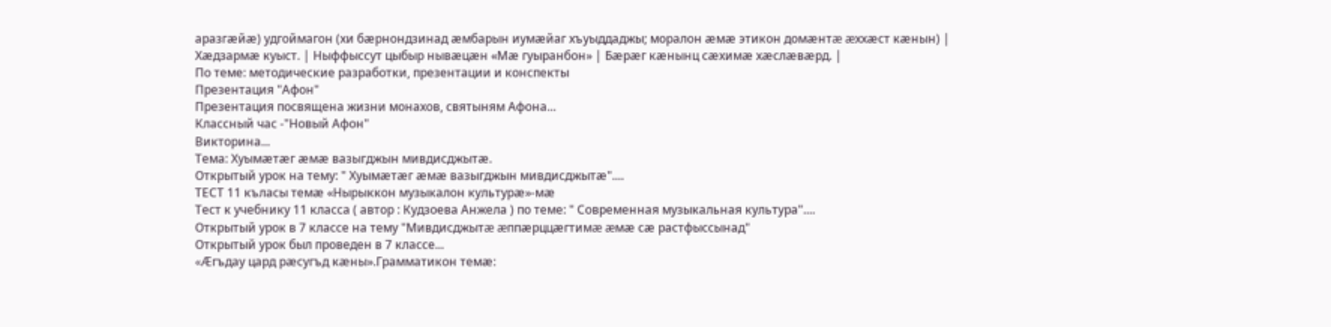аразгæйæ) удгоймагон (хи бæрнондзинад æмбарын иумæйаг хъуыддаджы; моралон æмæ этикон домæнтæ æххæст кæнын) |
Хæдзармæ куыст. | Ныффыссут цыбыр нывæцæн «Мæ гуыранбон» | Бæрæг кæнынц сæхимæ хæслæвæрд. |
По теме: методические разработки, презентации и конспекты
Презентация "Афон"
Презентация посвящена жизни монахов, святыням Афона...
Классный час -"Новый Афон"
Викторина...
Тема: Хуымæтæг æмæ вазыгджын мивдисджытæ.
Открытый урок на тему: " Хуымæтæг æмæ вазыгджын мивдисджытæ"....
ТЕСТ 11 къласы темæ «Нырыккон музыкалон культурæ»-мæ
Тест к учебнику 11 класса ( автор : Кудзоева Анжела ) по теме: " Современная музыкальная культура"....
Открытый урок в 7 классе на тему "Мивдисджытæ æппæрццæгтимæ æмæ сæ растфыссынад"
Открытый урок был проведен в 7 классе...
«Æгъдау цард рæсугъд кæны».Грамматикон темæ: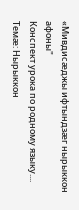«Мивдисæджы ифтындзæг нырыккон афоны"
Конспект урока по родному языку....
Темæ: Нырыккон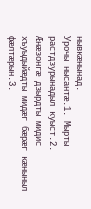нывкæнынад.
Урочы нысантæ.1. Мырты растдзурынадыл куыст.2. Æнæзонгæ дзырдты мидис хъуыдыйæдты мидæг бæрæг кæныныл фæлтæрын.3.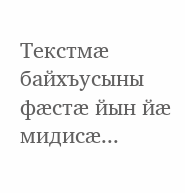Текстмæ байхъусыны фæстæ йын йæ мидисæ...